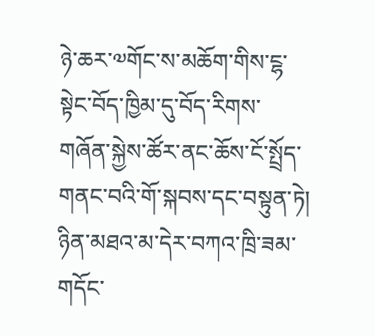ཉེ་ཆར་༧གོང་ས་མཆོག་གིས་ངྷ་སྟེང་བོད་ཁྱིམ་དུ་བོད་རིགས་གཞོན་སྐྱེས་ཚོར་ནང་ཆོས་ངོ་སྤྲོད་གནང་བའི་གོ་སྐབས་དང་བསྟུན་ཏེ། ཉིན་མཐའ་མ་དེར་བཀའ་ཁྲི་ཟམ་གདོང་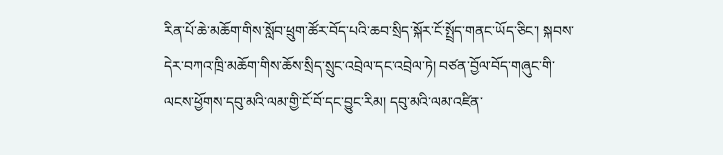རིན་པོ་ཆེ་མཆོག་གིས་སློབ་ཕྲུག་ཚོར་བོད་པའི་ཆབ་སྲིད་སྐོར་ངོ་སྤྲོད་གནང་ཡོད་ཅིང་། སྐབས་དེར་བཀའ་ཁྲི་མཆོག་གིས་ཆོས་སྲིད་སྲུང་འབྲེལ་དང་འབྲེལ་ཏེ། བཙན་བྱོལ་བོད་གཞུང་གི་ལངས་ཕྱོགས་དབུ་མའི་ལམ་གྱི་ངོ་བོ་དང་བྱུང་རིམ། དབུ་མའི་ལམ་འཛིན་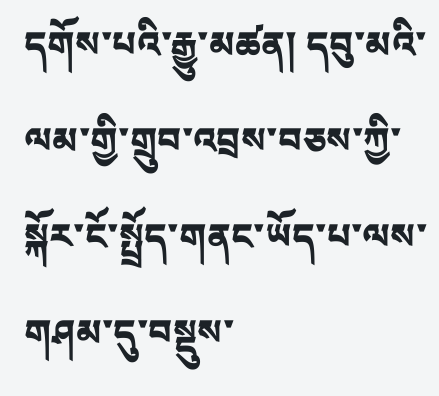དགོས་པའི་རྒྱུ་མཚན། དབུ་མའི་ལམ་གྱི་གྲུབ་འབྲས་བཅས་ཀྱི་སྐོར་ངོ་སྤྲོད་གནང་ཡོད་པ་ལས་གཤམ་དུ་བསྡུས་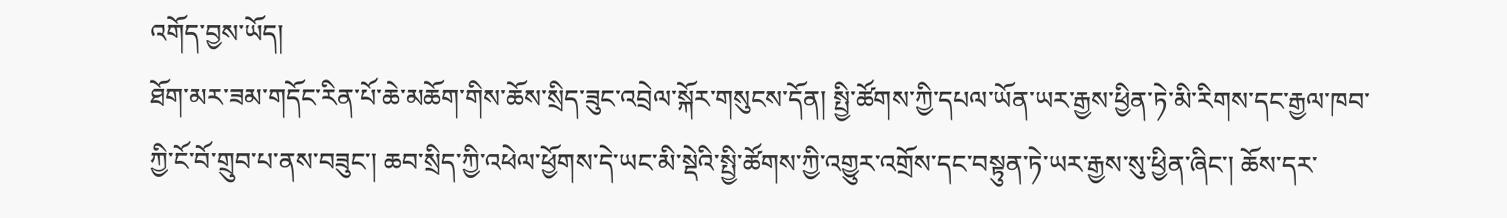འགོད་བྱས་ཡོད།
ཐོག་མར་ཟམ་གདོང་རིན་པོ་ཆེ་མཆོག་གིས་ཆོས་སྲིད་ཟུང་འབྲེལ་སྐོར་གསུངས་དོན། སྤྱི་ཚོགས་ཀྱི་དཔལ་ཡོན་ཡར་རྒྱས་ཕྱིན་ཏེ་མི་རིགས་དང་རྒྱལ་ཁབ་ཀྱི་ངོ་བོ་གྲུབ་པ་ནས་བཟུང་། ཆབ་སྲིད་ཀྱི་འཕེལ་ཕྱོགས་དེ་ཡང་མི་སྡེའི་སྤྱི་ཚོགས་ཀྱི་འགྱུར་འགྲོས་དང་བསྟུན་ཏེ་ཡར་རྒྱས་སུ་ཕྱིན་ཞིང་། ཆོས་དར་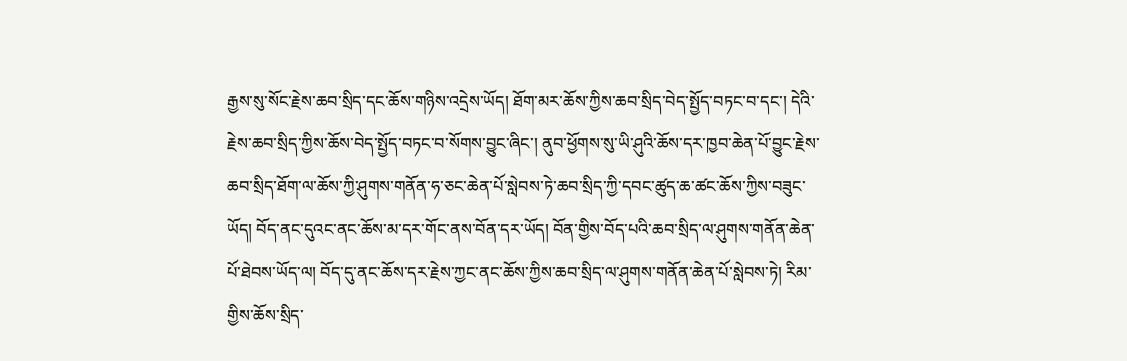རྒྱས་སུ་སོང་རྗེས་ཆབ་སྲིད་དང་ཆོས་གཉིས་འདྲེས་ཡོད། ཐོག་མར་ཆོས་ཀྱིས་ཆབ་སྲིད་བེད་སྤྱོད་བཏང་བ་དང་། དེའི་རྗེས་ཆབ་སྲིད་ཀྱིས་ཆོས་བེད་སྤྱོད་བཏང་བ་སོགས་བྱུང་ཞིང་། ནུབ་ཕྱོགས་སུ་ཡི་ཤུའི་ཆོས་དར་ཁྱབ་ཆེན་པོ་བྱུང་རྗེས་ཆབ་སྲིད་ཐོག་ལ་ཆོས་ཀྱི་ཤུགས་གནོན་ཧ་ཅང་ཆེན་པོ་སླེབས་ཏེ་ཆབ་སྲིད་ཀྱི་དབང་ཚུད་ཆ་ཚང་ཆོས་ཀྱིས་བཟུང་ཡོད། བོད་ནང་དུའང་ནང་ཆོས་མ་དར་གོང་ནས་བོན་དར་ཡོད། བོན་གྱིས་བོད་པའི་ཆབ་སྲིད་ལ་ཤུགས་གནོན་ཆེན་པོ་ཐེབས་ཡོད་ལ། བོད་དུ་ནང་ཆོས་དར་རྗེས་ཀྱང་ནང་ཆོས་ཀྱིས་ཆབ་སྲིད་ལ་ཤུགས་གནོན་ཆེན་པོ་སླེབས་ཏེ། རིམ་གྱིས་ཆོས་སྲིད་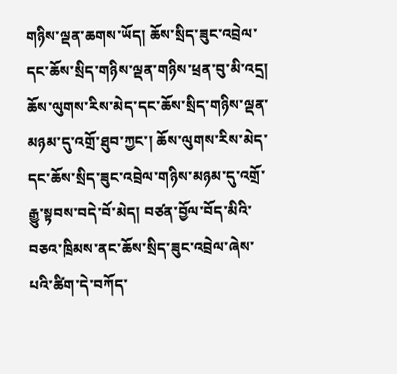གཉིས་ལྡན་ཆགས་ཡོད། ཆོས་སྲིད་ཟུང་འབྲེལ་དང་ཆོས་སྲིད་གཉིས་ལྡན་གཉིས་ཕྲན་བུ་མི་འདྲ། ཆོས་ལུགས་རིས་མེད་དང་ཆོས་སྲིད་གཉིས་ལྡན་མཉམ་དུ་འགྲོ་ཐུབ་ཀྱང་། ཆོས་ལུགས་རིས་མེད་དང་ཆོས་སྲིད་ཟུང་འབྲེལ་གཉིས་མཉམ་དུ་འགྲོ་རྒྱུ་སྟབས་བདེ་བོ་མེད། བཙན་བྱོལ་བོད་མིའི་བཅའ་ཁྲིམས་ནང་ཆོས་སྲིད་ཟུང་འབྲེལ་ཞེས་པའི་ཚིག་དེ་བཀོད་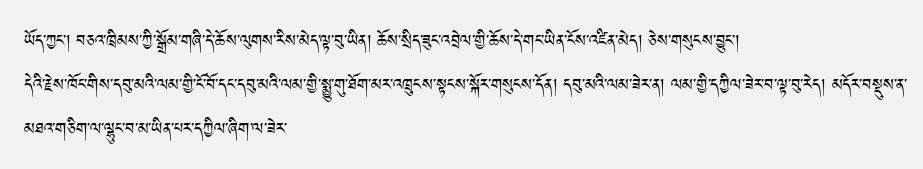ཡོད་ཀྱང་། བཅའ་ཁྲིམས་ཀྱི་སྒྲོམ་གཞི་དེ་ཆོས་ལུགས་རིས་མེད་ལྟ་བུ་ཡིན། ཆོས་སྲིད་ཟུང་འབྲེལ་གྱི་ཆོས་དེ་གང་ཡིན་ངོས་འཛིན་མེད། ཅེས་གསུངས་བྱུང་།
དེའི་རྗེས་ཁོང་གིས་དབུ་མའི་ལམ་གྱི་ངོ་བོ་དང་དབུ་མའི་ལམ་གྱི་སྨྱུ་གུ་ཐོག་མར་འཁྲུངས་སྟངས་སྐོར་གསུངས་དོན། དབུ་མའི་ལམ་ཟེར་ན། ལམ་གྱི་དཀྱིལ་ཟེར་བ་ལྟ་བུ་རེད། མདོར་བསྡུས་ན་མཐའ་གཅིག་ལ་ལྷུང་བ་མ་ཡིན་པར་དཀྱིལ་ཞིག་ལ་ཟེར་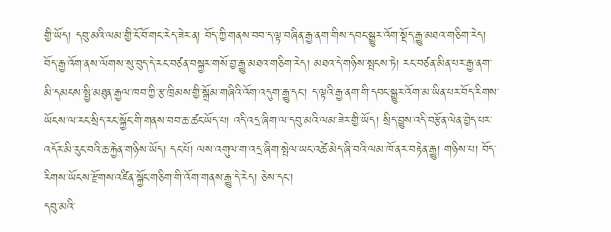གྱི་ཡོད། དབུ་མའི་ལམ་གྱི་ངོ་བོ་གང་རེད་ཟེར་ན། བོད་ཀྱི་གནས་བབ་ད་ལྟ་བཞིན་རྒྱ་ནག་གིས་དབང་སྒྱུར་འོག་སྡོད་རྒྱུ་མཐའ་གཅིག་རེད། བོད་རྒྱ་འོག་ནས་ལོགས་སུ་བུད་དེ་རང་བཙན་བསྐྱར་གསོ་བྱ་རྒྱུ་མཐའ་གཅིག་རེད། མཐའ་དེ་གཉིས་སྤངས་ཏེ། རང་བཙན་མིན་པར་རྒྱ་ནག་མི་དམངས་སྤྱི་མཐུན་རྒྱལ་ཁབ་ཀྱི་རྩ་ཁྲིམས་གྱི་སྒྲོམ་གཞིའི་འོག་འདུག་རྒྱུ་དང་། ད་ལྟའི་རྒྱ་ནག་གི་དབང་སྒྱུར་འོག་མ་ཡིན་པར་བོད་རིགས་ཡོངས་ལ་རང་སྲིད་རང་སྐྱོང་གི་གནས་བབ་ཆ་ཚང་ཡོད་པ། འདི་འདྲ་ཞིག་ལ་དབུ་མའི་ལམ་ཟེར་གྱི་ཡོད། སྲིད་བྱུས་འདི་བརྩོན་ལེན་བྱེད་པར་འདོར་མི་རུང་བའི་ཆ་རྐྱེན་གཉིས་ཡོད། དང་པོ། ལས་འགུལ་ག་འདྲ་ཞིག་སྤེལ་ཡང་འཚེ་མེད་ཞི་བའི་ལམ་ཁོ་ནར་བརྟེན་རྒྱུ། གཉིས་པ། བོད་རིགས་ཡོངས་རྫོགས་འཛིན་སྐྱོང་གཅིག་གི་འོག་གནས་རྒྱུ་དེ་རེད། ཅེས་དང་།
དབུ་མའི་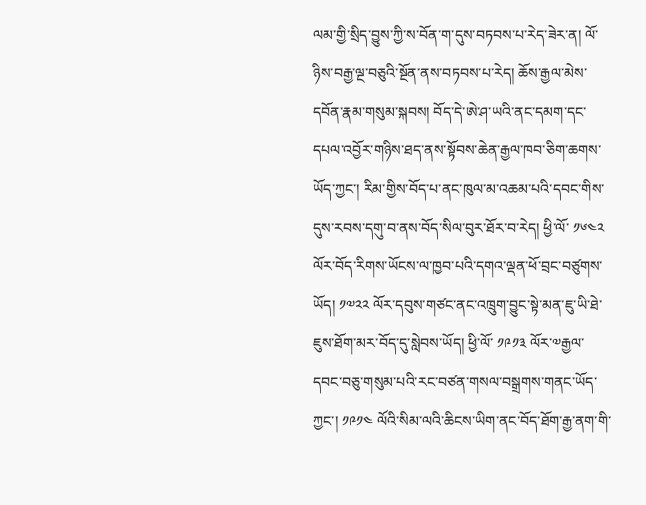ལམ་གྱི་སྲིད་བྱུས་ཀྱི་ས་བོན་ག་དུས་བཏབས་པ་རེད་ཟེར་ན། ལོ་ཉིས་བརྒྱ་ལྔ་བཅུའི་སྔོན་ནས་བཏབས་པ་རེད། ཆོས་རྒྱལ་མེས་དབོན་རྣམ་གསུམ་སྐབས། བོད་དེ་ཨེ་ཤ་ཡའི་ནང་དམག་དང་དཔལ་འབྱོར་གཉིས་ཐད་ནས་སྟོབས་ཆེན་རྒྱལ་ཁབ་ཅིག་ཆགས་ཡོད་ཀྱང་། རིམ་གྱིས་བོད་པ་ནང་ཁུལ་མ་འཆམ་པའི་དབང་གིས་དུས་རབས་དགུ་བ་ནས་བོད་སིལ་བུར་ཐོར་བ་རེད། ཕྱི་ལོ་ ༡༦༤༢ ལོར་བོད་རིགས་ཡོངས་ལ་ཁྱབ་པའི་དགའ་ལྡན་ཕོ་བྲང་བཙུགས་ཡོད། ༡༧༢༢ ལོར་དབུས་གཙང་ནང་འཁྲུག་བྱུང་སྟེ་མན་ཇུ་ཡི་ཐེ་ཇུས་ཐོག་མར་བོད་དུ་སླེབས་ཡོད། ཕྱི་ལོ་ ༡༩༡༣ ལོར་༧རྒྱལ་དབང་བཅུ་གསུམ་པའི་རང་བཙན་གསལ་བསྒྲགས་གནང་ཡོད་ཀྱང་། ༡༩༡༤ ལོའི་སིམ་ལའི་ཆིངས་ཡིག་ནང་བོད་ཐོག་རྒྱ་ནག་གི་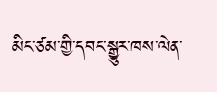མིང་ཙམ་གྱི་དབང་སྒྱུར་ཁས་ལེན་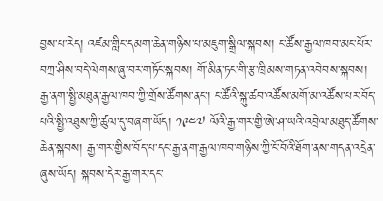བྱས་པ་རེད། འཛམ་གླིང་དམག་ཆེན་གཉིས་པ་མཇུག་སྒྲིལ་སྐབས། ང་ཚོས་རྒྱལ་ཁབ་མང་པོར་བཀྲ་ཤིས་བདེ་ལེགས་ཞུ་བར་གཏོང་སྐབས། གོ་མིན་ཏང་གི་རྩ་ཁྲིམས་གཏན་འབེབས་སྐབས། རྒྱ་ནག་སྤྱི་མཐུན་རྒྱལ་ཁབ་ཀྱི་གྲོས་ཚོགས་ནང་། ང་ཚོའི་སྐུ་ཚབ་འཚོས་མགོ་མ་འཚོས་པར་བོད་པའི་སྤྱི་འཐུས་ཀྱི་ཚུལ་དུ་བཞག་ཡོད། ༡༩༤༧ ལོའི་རྒྱ་གར་གྱི་ཨེ་ཤ་ཡའི་འབྲེལ་མཐུད་ཚོགས་ཆེན་སྐབས། རྒྱ་གར་གྱིས་བོད་པ་དང་རྒྱ་ནག་རྒྱལ་ཁབ་གཉིས་ཀྱི་ངོ་བོའི་ཐོག་ནས་གདན་འདྲེན་ཞུས་ཡོད། སྐབས་དེར་རྒྱ་གར་དང་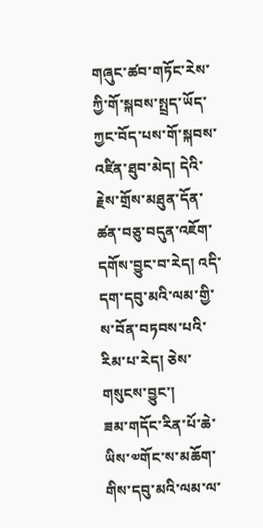གཞུང་ཚབ་གཏོང་རེས་ཀྱི་གོ་སྐབས་སྤྲད་ཡོད་ཀྱང་བོད་པས་གོ་སྐབས་འཛིན་ཐུབ་མེད། དེའི་རྗེས་གྲོས་མཐུན་དོན་ཚན་བཅུ་བདུན་འཇོག་དགོས་བྱུང་བ་རེད། འདི་དག་དབུ་མའི་ལམ་གྱི་ས་བོན་བཏབས་པའི་རིམ་པ་རེད། ཅེས་གསུངས་བྱུང་།
ཟམ་གདོང་རིན་པོ་ཆེ་ཡིས་༧གོང་ས་མཆོག་གིས་དབུ་མའི་ལམ་ལ་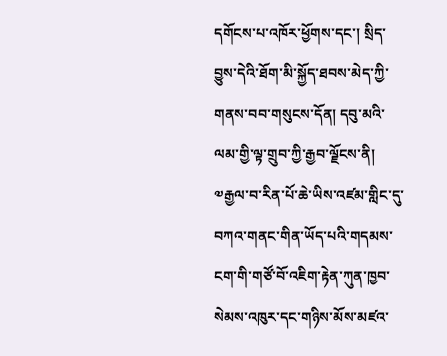དགོངས་པ་འཁོར་ཕྱོགས་དང་། སྲིད་བྱུས་དེའི་ཐོག་མི་སྐྱོད་ཐབས་མེད་ཀྱི་གནས་བབ་གསུངས་དོན། དབུ་མའི་ལམ་གྱི་ལྟ་གྲུབ་ཀྱི་རྒྱབ་ལྗོངས་ནི། ༧རྒྱལ་བ་རིན་པོ་ཆེ་ཡིས་འཛམ་གླིང་དུ་བཀའ་གནང་གིན་ཡོད་པའི་གདམས་ངག་གི་གཙོ་བོ་འཇིག་རྟེན་ཀུན་ཁྱབ་སེམས་འཁུར་དང་གཉིས་མོས་མཛའ་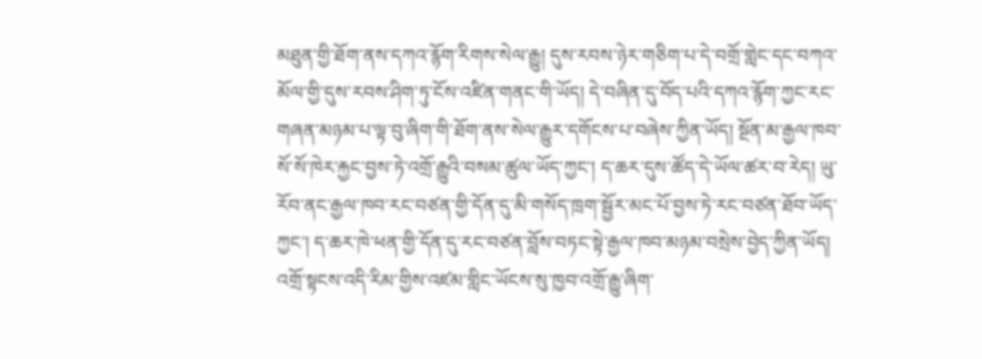མཐུན་གྱི་ཐོག་ནས་དཀའ་རྙོག་རིགས་སེལ་རྒྱུ། དུས་རབས་ཉེར་གཅིག་པ་དེ་བགྲོ་གླེང་དང་བཀའ་མོལ་གྱི་དུས་རབས་ཤིག་ཏུ་ངོས་འཛིན་གནང་གི་ཡོད། དེ་བཞིན་དུ་བོད་པའི་དཀའ་རྙོག་ཀྱང་རང་གཞན་མཉམ་པ་ལྟ་བུ་ཞིག་གི་ཐོག་ནས་སེལ་རྒྱུར་དགོངས་པ་བཞེས་ཀྱིན་ཡོད། སྔོན་མ་རྒྱལ་ཁབ་སོ་སོ་ཁེར་རྐྱང་བྱས་ཏེ་འགྲོ་རྒྱུའི་བསམ་ཚུལ་ཡོད་ཀྱང་། ད་ཆར་དུས་ཚོད་དེ་ཡོལ་ཚར་བ་རེད། ཡུ་རོབ་ནང་རྒྱལ་ཁབ་རང་བཙན་གྱི་དོན་དུ་མི་གསོད་ཁྲག་སྦྱོར་མང་པོ་བྱས་ཏེ་རང་བཙན་ཐོབ་ཡོད་ཀྱང་། ད་ཆར་ཁེ་ཕན་གྱི་དོན་དུ་རང་བཙན་བློས་བཏང་སྟེ་རྒྱལ་ཁབ་མཉམ་བསྲེས་བྱེད་ཀྱིན་ཡོད། འགྲོ་སྟངས་འདི་རིམ་གྱིས་འཛམ་གླིང་ཡོངས་སུ་ཁྱབ་འགྲོ་རྒྱུ་ཞིག་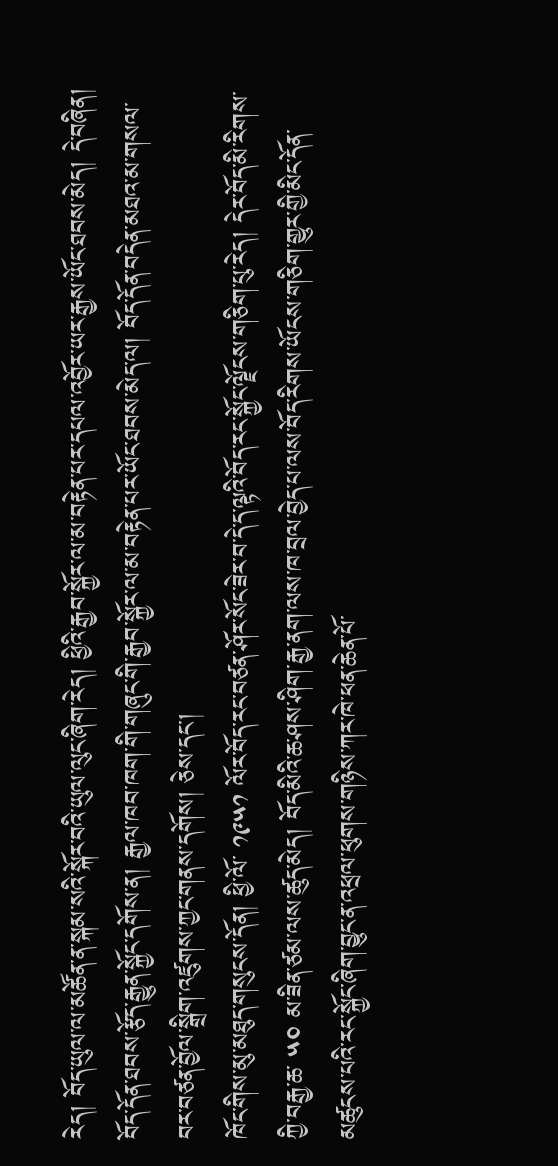རེད། བོད་ཡུལ་ལ་མཚོན་ན་སྐམ་སའི་སྐོར་བའི་ཡུལ་ལུང་ཞིག་རེད། ཕྱིའི་རྒྱབ་སྐྱོར་ལ་མ་བརྟེན་པར་དཔལ་འབྱོར་ཡར་རྒྱས་ཡོང་ཐབས་མེད། དེ་བཞིན། བོད་དོན་ཐབས་རྩོད་རྒྱུན་སྐྱོང་དགོས་ན། རྒྱལ་ཁབ་ཁག་གི་གཞུང་གི་རྒྱབ་སྐྱོར་ལ་མ་བརྟེན་པར་ཡོང་ཐབས་མེད་ལ། བོད་དོན་བདེན་མཐའ་མ་གསལ་བར་བཙན་བྱོལ་སྒྲིག་འཛུགས་ཀྱང་གནས་དགོས། ཅེས་དང་།
ཁོང་གིས་མུ་མཐུད་གསུངས་དོན། ཕྱི་ལོ་ ༡༩༥༡ ལོར་བོད་རང་བཙན་ཤོར་སོང་ཟེར་བ་དེ་ད་ལྟའི་བོད་རང་སྐྱོང་ལྗོངས་གཅིག་པུ་རེད། དེར་བོད་མི་རིགས་ཀྱི་བརྒྱ་ཆ་ ༥༠ མ་ཟིན་ཙམ་ལས་ཚུད་མེད། བོད་མིའི་ཆ་ཤས་ཤིག་རྒྱ་ནག་ལས་ཁ་བྲལ་བྱེད་པ་ལས་བོད་རིགས་ཡོངས་གཅིག་གྱུར་གྱི་མིང་དོན་མཚུངས་པའི་རང་སྐྱོང་ཞིག་བྱུང་ན་འཕྲལ་ཕུགས་གཉིས་ཀར་ཁེ་ཕན་ཆེན་པོ་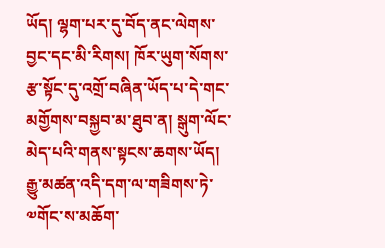ཡོད། ལྷག་པར་དུ་བོད་ནང་ལེགས་བྱང་དང་མི་རིགས། ཁོར་ཡུག་སོགས་རྩ་སྟོང་དུ་འགྲོ་བཞིན་ཡོད་པ་དེ་གང་མགྱོགས་བསྐྱབ་མ་ཐུབ་ན། སྒུག་ལོང་མེད་པའི་གནས་སྟངས་ཆགས་ཡོད། རྒྱུ་མཚན་འདི་དག་ལ་གཟིགས་ཏེ་༧གོང་ས་མཆོག་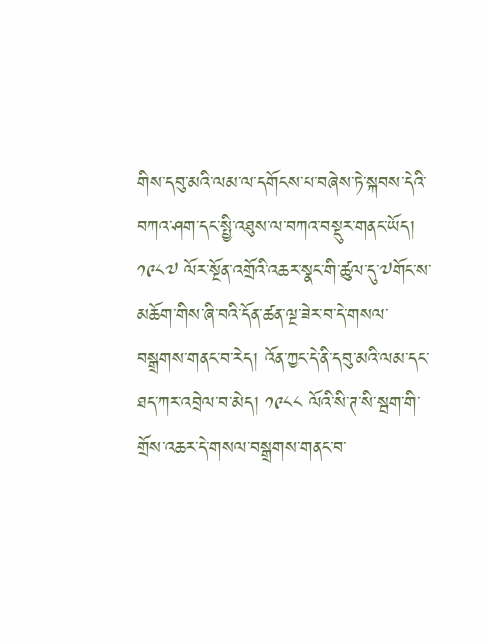གིས་དབུ་མའི་ལམ་ལ་དགོངས་པ་བཞེས་ཏེ་སྐབས་དེའི་བཀའ་ཤག་དང་སྤྱི་འཐུས་ལ་བཀའ་བསྡུར་གནང་ཡོད། ༡༩༨༧ ལོར་སྔོན་འགྲོའི་འཆར་སྣང་གི་ཚུལ་དུ་༧གོང་ས་མཆོག་གིས་ཞི་བའི་དོན་ཚན་ལྔ་ཟེར་བ་དེ་གསལ་བསྒྲགས་གནང་བ་རེད། འོན་ཀྱང་དེ་ནི་དབུ་མའི་ལམ་དང་ཐད་ཀར་འབྲེལ་བ་མེད། ༡༩༨༨ ལོའི་སི་ཊ་སི་སྦག་གི་གྲོས་འཆར་དེ་གསལ་བསྒྲགས་གནང་བ་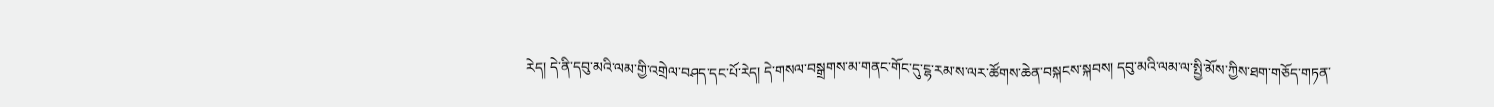རེད། དེ་ནི་དབུ་མའི་ལམ་གྱི་འགྲེལ་བཤད་དང་པོ་རེད། དེ་གསལ་བསྒྲགས་མ་གནང་གོང་དུ་ངྷ་རམ་ས་ལར་ཚོགས་ཆེན་བསྐངས་སྐབས། དབུ་མའི་ལམ་ལ་སྤྱི་མོས་ཀྱིས་ཐག་གཅོད་གཏན་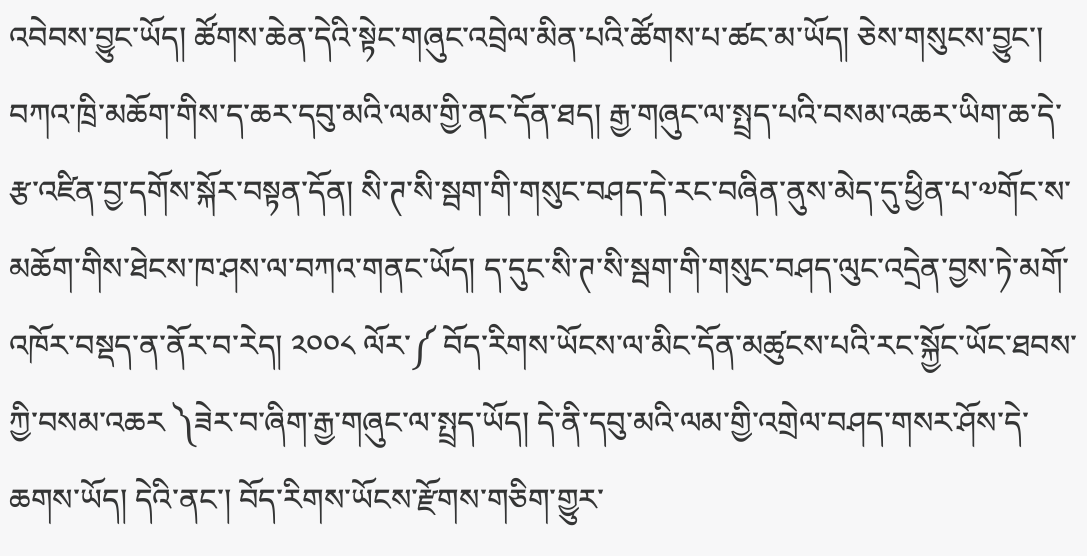འབེབས་བྱུང་ཡོད། ཚོགས་ཆེན་དེའི་སྟེང་གཞུང་འབྲེལ་མིན་པའི་ཚོགས་པ་ཚང་མ་ཡོད། ཅེས་གསུངས་བྱུང་།
བཀའ་ཁྲི་མཆོག་གིས་ད་ཆར་དབུ་མའི་ལམ་གྱི་ནང་དོན་ཐད། རྒྱ་གཞུང་ལ་སྤྲད་པའི་བསམ་འཆར་ཡིག་ཆ་དེ་རྩ་འཛིན་བྱ་དགོས་སྐོར་བསྟན་དོན། སི་ཊ་སི་སྦག་གི་གསུང་བཤད་དེ་རང་བཞིན་ནུས་མེད་དུ་ཕྱིན་པ་༧གོང་ས་མཆོག་གིས་ཐེངས་ཁ་ཤས་ལ་བཀའ་གནང་ཡོད། ད་དུང་སི་ཊ་སི་སྦག་གི་གསུང་བཤད་ལུང་འདྲེན་བྱས་ཏེ་མགོ་འཁོར་བསྡད་ན་ནོར་བ་རེད། ༢༠༠༨ ལོར་༼ བོད་རིགས་ཡོངས་ལ་མིང་དོན་མཚུངས་པའི་རང་སྐྱོང་ཡོང་ཐབས་ཀྱི་བསམ་འཆར ༽ཟེར་བ་ཞིག་རྒྱ་གཞུང་ལ་སྤྲད་ཡོད། དེ་ནི་དབུ་མའི་ལམ་གྱི་འགྲེལ་བཤད་གསར་ཤོས་དེ་ཆགས་ཡོད། དེའི་ནང་། བོད་རིགས་ཡོངས་རྫོགས་གཅིག་གྱུར་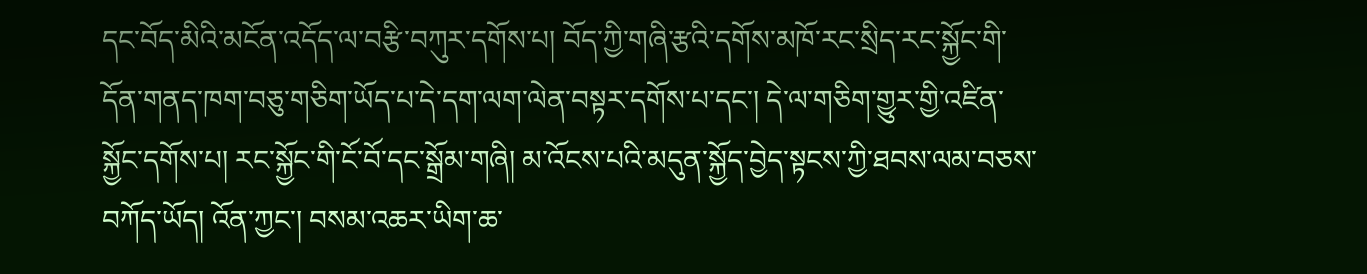དང་བོད་མིའི་མངོན་འདོད་ལ་བརྩི་བཀུར་དགོས་པ། བོད་ཀྱི་གཞི་རྩའི་དགོས་མཁོ་རང་སྲིད་རང་སྐྱོང་གི་དོན་གནད་ཁག་བཅུ་གཅིག་ཡོད་པ་དེ་དག་ལག་ལེན་བསྟར་དགོས་པ་དང་། དེ་ལ་གཅིག་གྱུར་གྱི་འཛིན་སྐྱོང་དགོས་པ། རང་སྐྱོང་གི་ངོ་བོ་དང་སྒྲོམ་གཞི། མ་འོངས་པའི་མདུན་སྐྱོད་བྱེད་སྟངས་ཀྱི་ཐབས་ལམ་བཅས་བཀོད་ཡོད། འོན་ཀྱང་། བསམ་འཆར་ཡིག་ཆ་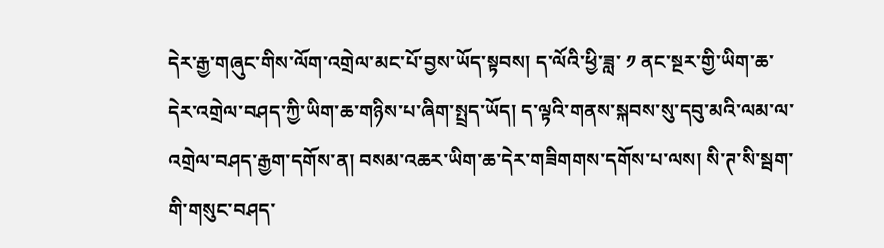དེར་རྒྱ་གཞུང་གིས་ལོག་འགྲེལ་མང་པོ་བྱས་ཡོད་སྟབས། ད་ལོའི་ཕྱི་ཟླ་ ༡ ནང་སྔར་གྱི་ཡིག་ཆ་དེར་འགྲེལ་བཤད་ཀྱི་ཡིག་ཆ་གཉིས་པ་ཞིག་སྤྲད་ཡོད། ད་ལྟའི་གནས་སྐབས་སུ་དབུ་མའི་ལམ་ལ་འགྲེལ་བཤད་རྒྱག་དགོས་ན། བསམ་འཆར་ཡིག་ཆ་དེར་གཟིགགས་དགོས་པ་ལས། སི་ཊ་སི་སྦག་གི་གསུང་བཤད་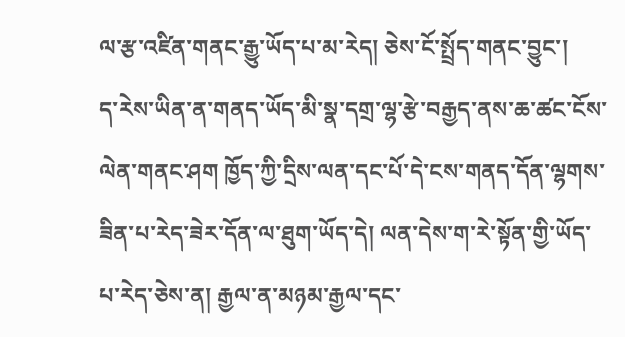ལ་རྩ་འཛིན་གནང་རྒྱུ་ཡོད་པ་མ་རེད། ཅེས་ངོ་སྤྲོད་གནང་བྱུང་།
ད་རེས་ཡིན་ན་གནད་ཡོད་མི་སྣ་དགྲ་ལྷ་རྩེ་བརྒྱད་ནས་ཆ་ཚང་ངོས་ལེན་གནང་ཤག ཁྱོད་ཀྱི་དྲིས་ལན་དང་པོ་དེ་ངས་གནད་དོན་ལྷགས་ཟིན་པ་རེད་ཟེར་དོན་ལ་ཐུག་ཡོད་དེ། ལན་དེས་ག་རེ་སྟོན་གྱི་ཡོད་པ་རེད་ཅེས་ན། རྒྱལ་ན་མཉམ་རྒྱལ་དང་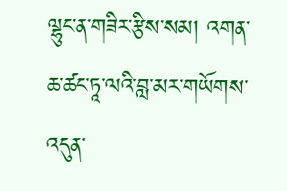ལྷུང་ན་གཟིར་རྩིས་སམ། འགན་ཆ་ཚང་ཏཱ་ལའི་བླ་མར་གཡོགས་འདུན་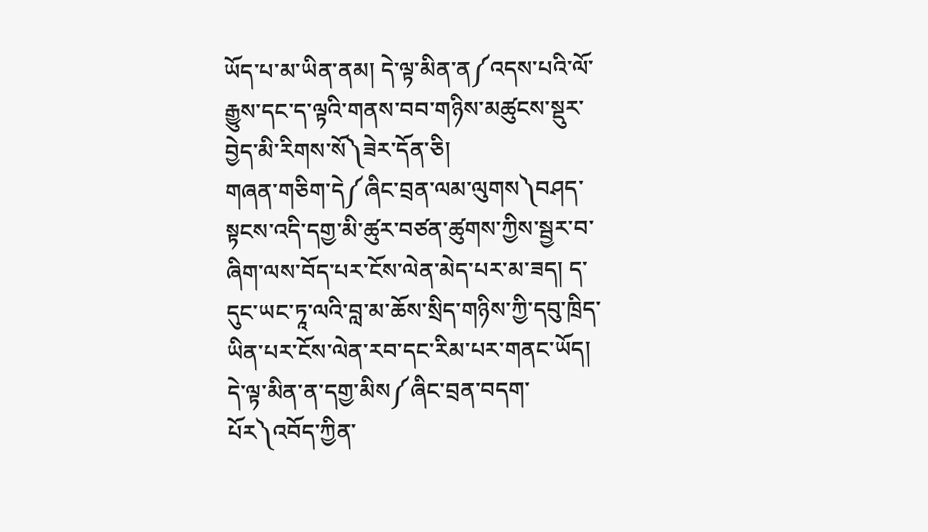ཡོད་པ་མ་ཡིན་ནམ། དེ་ལྟ་མིན་ན༼འདས་པའི་ལོ་རྒྱུས་དང་ད་ལྟའི་གནས་བབ་གཉིས་མཚུངས་སྡུར་བྱེད་མི་རིགས་སོ༽ཟེར་དོན་ཅི།
གཞན་གཅིག་དེ༼ཞིང་བྲན་ལམ་ལུགས༽བཤད་སྟངས་འདི་དགྱ་མི་ཚུར་བཙན་ཚུགས་ཀྱིས་སྦྱར་བ་ཞིག་ལས་བོད་པར་ངོས་ལེན་མེད་པར་མ་ཟད། ད་དུང་ཡང་ཏཱ་ལའི་བླ་མ་ཆོས་སྲིད་གཉིས་ཀྱི་དབུ་ཁྲིད་ཡིན་པར་ངོས་ལེན་རབ་དང་རིམ་པར་གནང་ཡོད། དེ་ལྟ་མིན་ན་དགྱ་མིས༼ཞིང་བྲན་བདག་པོར༽འབོད་ཀྱིན་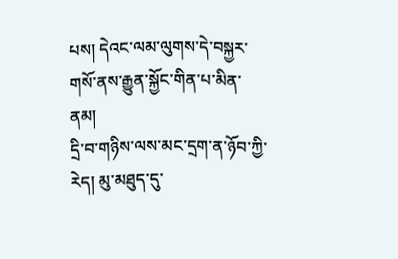པས། དེའང་ལམ་ལུགས་དེ་བསྐྱར་གསོ་ནས་རྒྱུན་སྐྱོང་གིན་པ་མིན་ནམ།
དྲི་བ་གཉིས་ལས་མང་དྲག་ན་ཉོབ་ཀྱི་རེད། མུ་མཐུད་དུ་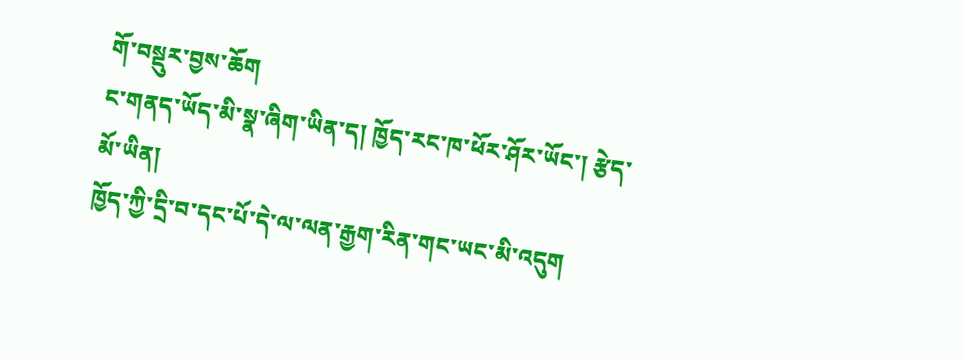གོ་བསྡུར་བྱས་ཆོག
ང་གནད་ཡོད་མི་སྣ་ཞིག་ཡིན་ད། ཁྱོད་རང་ཁ་ཕོར་ཤོར་ཡོང་། རྩེད་མོ་ཡིན།
ཁྱོད་ཀྱི་དྲི་བ་དང་པོ་དེ་ལ་ལན་རྒྱག་རིན་གང་ཡང་མི་འདུག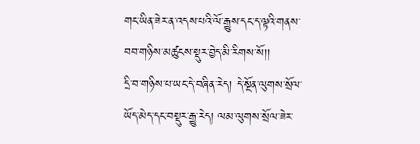གང་ཡིན་ཟེར་ན་འདས་པའི་ལོ་རྒྱུས་དང་ད་ལྟའི་གནས་བབ་གཉིས་མཚུངས་སྡུར་བྱེད་མི་རིགས་སོ།།
དྲི་བ་གཉིས་པ་ཡང་དེ་བཞིན་རེད། དེ་སྔོན་ལུགས་སྲོལ་ཡོད་མེད་དང་བསྡུར་རྒྱུ་རེད། ལམ་ལུགས་སྲོལ་ཟེར་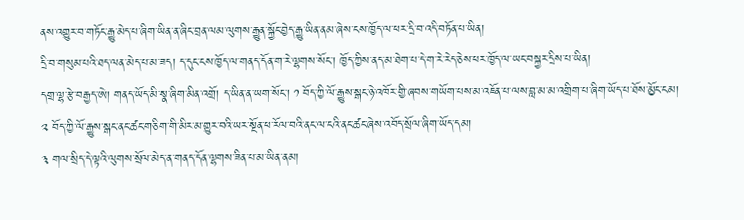ནས་འགྱུར་བ་གཏོང་རྒྱུ་མེད་པ་ཞིག་ཡིན་ན་ཞིང་བྲན་ལམ་ལུགས་རྒྱུན་སྐྱོང་བྱེད་རྒྱུ་ཡིན་ནམ་ཞེས་ངས་ཁྱོད་ལ་ཕར་དྲི་བ་འདི་བཏོན་པ་ཡིན།
དྲི་བ་གསུམ་པའི་ཐད་ལན་མེད་པ་མ་ཟད། ད་དུང་ངས་ཁྱོད་ལ་གནད་དོན་ག་རེ་ལྷགས་སོང་། ཁྱོད་ཀྱིས་ནད་མ་ཐེག་པ་དེ་ག་རེ་རེད་ཅེས་ཕར་ཁྱོད་ལ་ཡང་བསྐྱར་དྲིས་པ་ཡིན།
དགྲ་ལྷ་རྩེ་བརྒྱད་ཨེ། གནད་ཡོད་མི་སྣ་ཞིག་མིན་འགྲོ། ད་ཡིན་ན་ཡག་སོང་། ༡ བོད་ཀྱི་ལོ་རྒྱུས་སྒང་ཉེ་འཁོར་གྱི་ཞབས་གཡོག་པས་མ་འཇོན་པ་ལས་བླ་མ་མ་འགྲིག་པ་ཞིག་ཡོད་པ་ཐོས་མྱོང་ངམ།
༢ བོད་ཀྱི་ལོ་རྒྱུས་སྒང་ནང་ཚང་གཅིག་གི་མིར་མ་གྱུར་བའི་ཡར་སྔོན་ཕ་རོལ་བའི་ནང་ལ་ངའི་ནང་ཚང་ཞེས་འབོད་སྲོལ་ཞིག་ཡོད་དམ།
༣ གལ་སྲིད་དེ་ལྟའི་ལུགས་སྲོལ་མེད་ན་གནད་དོན་ལྷགས་ཟིན་པ་མ་ཡིན་ནམ།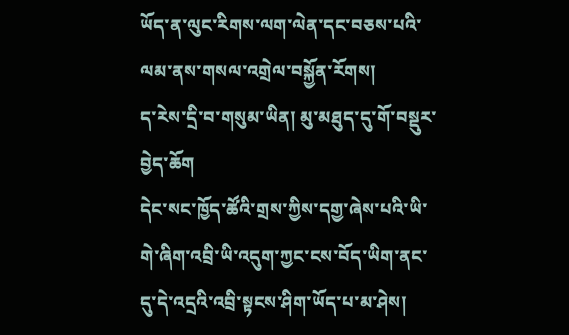ཡོད་ན་ལུང་རིགས་ལག་ལེན་དང་བཅས་པའི་ལམ་ནས་གསལ་འགྲེལ་བསྐྱོན་རོགས།
ད་རེས་དྲི་བ་གསུམ་ཡིན། མུ་མཐུད་དུ་གོ་བསྡུར་བྱེད་ཆོག
དེང་སང་ཁྱོད་ཚོའི་གྲས་ཀྱིས་དགྱ་ཞེས་པའི་ཡི་གེ་ཞིག་འབྲི་ཡི་འདུག་ཀྱང་ངས་བོད་ཡིག་ནང་དུ་དེ་འདྲའི་འབྲི་སྟངས་ཤིག་ཡོད་པ་མ་ཤེས།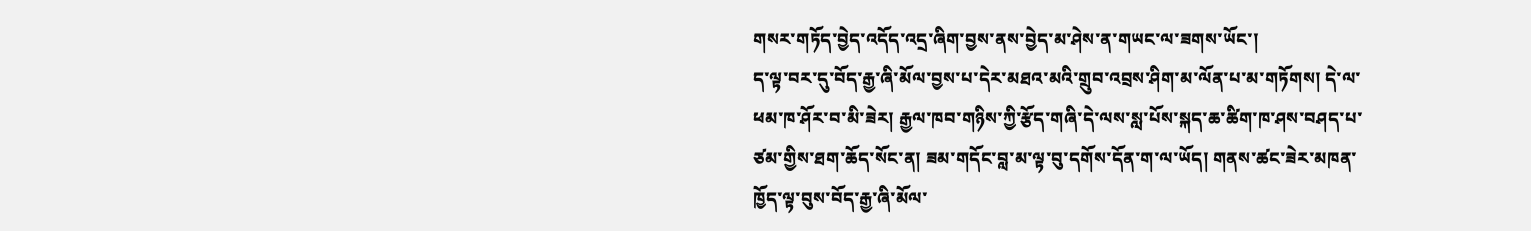གསར་གཏོད་བྱེད་འདོད་འདྲ་ཞིག་བྱས་ནས་བྱེད་མ་ཤེས་ན་གཡང་ལ་ཟགས་ཡོང་།
ད་ལྟ་བར་དུ་བོད་རྒྱ་ཞི་མོལ་བྱས་པ་དེར་མཐའ་མའི་གྲུབ་འབྲས་ཤིག་མ་ལོན་པ་མ་གཏོགས། དེ་ལ་ཕམ་ཁ་ཤོར་བ་མི་ཟེར། རྒྱལ་ཁབ་གཉིས་ཀྱི་རྩོད་གཞི་དེ་ལས་སླ་པོས་སྐད་ཆ་ཚིག་ཁ་ཤས་བཤད་པ་ཙམ་གྱིས་ཐག་ཆོད་སོང་ན། ཟམ་གདོང་བླ་མ་ལྟ་བུ་དགོས་དོན་ག་ལ་ཡོད། གནས་ཚང་ཟེར་མཁན་ཁྱོད་ལྟ་བུས་བོད་རྒྱ་ཞི་མོལ་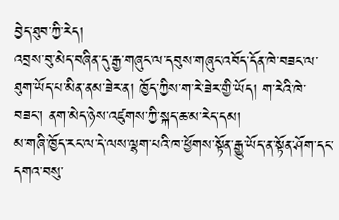བྱེད་ཐུབ་ཀྱི་རེད།
འབྲས་བུ་མེད་བཞིན་དུ་རྒྱ་གཞུང་ལ་དབུས་གཞུང་འབོད་དོན་ཁེ་བཟང་ལ་ཐུག་ཡོད་པ་མིན་ནམ་ཟེར་ན། ཁྱོད་ཀྱིས་ག་རེ་ཟེར་གྱི་ཡོད། ག་རེའི་ཁེ་བཟང་། ནག་མེད་ཉེས་འཛུགས་ཀྱི་སྐད་ཆ་མ་རེད་དམ།
མ་གཞི་ཁྱོད་རང་ལ་དེ་ལས་ལྷག་པའི་ཁ་ཕྱོགས་སྟོན་རྒྱུ་ཡོད་ན་སྟོན་ཤོག་དང་དགའ་བསུ་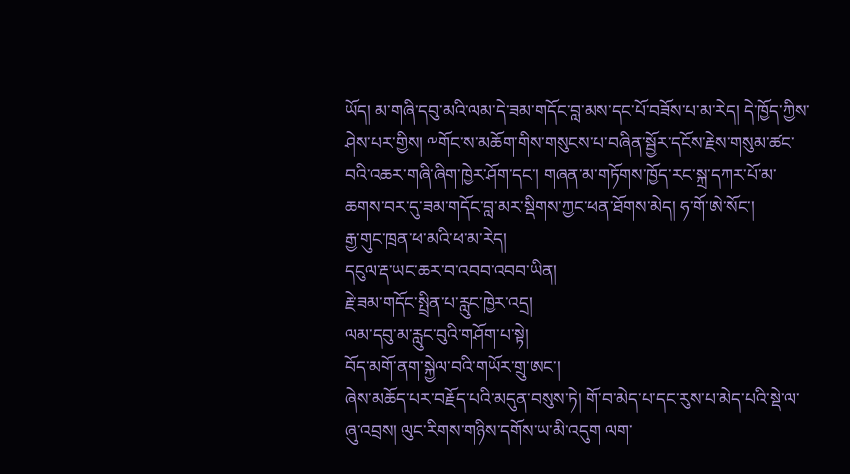ཡོད། མ་གཞི་དབུ་མའི་ལམ་དེ་ཟམ་གདོང་བླ་མས་དང་པོ་བཟོས་པ་མ་རེད། དེ་ཁྱོད་ཀྱིས་ཤེས་པར་གྱིས། ༸གོང་ས་མཆོག་གིས་གསུངས་པ་བཞིན་སྦྱོར་དངོས་རྗེས་གསུམ་ཚང་བའི་འཆར་གཞི་ཞིག་ཁྱེར་ཤོག་དང་། གཞན་མ་གཏོགས་ཁྱོད་རང་སྐྲ་དཀར་པོ་མ་ཆགས་བར་དུ་ཟམ་གདོང་བླ་མར་སྡིགས་ཀྱང་ཕན་ཐོགས་མེད། ཧ་གོ་ཨེ་སོང་།
རྒྱ་གུང་ཁྲན་ཕ་མའི་ཕ་མ་རེད།
དངུལ་རྡ་ཡང་ཆར་བ་འབབ་འབབ་ཡིན།
རྗེ་ཟམ་གདོང་སྤྲིན་པ་རླུང་ཁྱེར་འདྲ།
ལམ་དབུ་མ་རླུང་བུའི་གཤོག་པ་སྟེ།
བོད་མགོ་ནག་སྐྱེལ་བའི་གཡོར་གྲུ་ཨང་།
ཞེས་མཆོད་པར་བརྗོད་པའི་མདུན་བསུས་ཏེ། གོ་བ་མེད་པ་དང་རུས་པ་མེད་པའི་སྡེ་ལ་ཞུ་འབྲས། ལུང་རིགས་གཉིས་དགོས་ཡ་མི་འདུག ལག་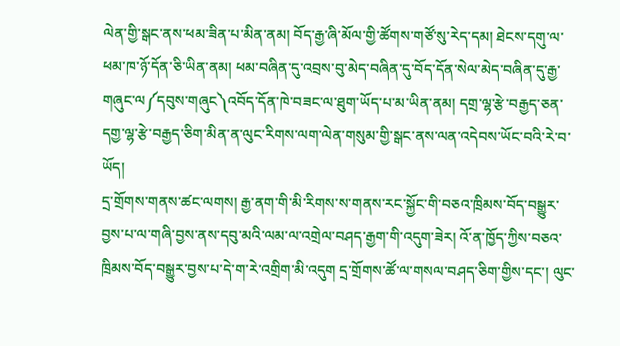ལེན་གྱི་སྒང་ནས་ཕམ་ཟིན་པ་མིན་ནམ། བོད་རྒྱ་ཞི་མོལ་གྱི་ཚོགས་གཙོ་སུ་རེད་དམ། ཐེངས་དགུ་ལ་ཕམ་ཁ་ཉོ་དོན་ཅི་ཡིན་ནམ། ཕམ་བཞིན་དུ་འབྲས་བུ་མེད་བཞིན་དུ་བོད་དོན་སེལ་མེད་བཞིན་དུ་རྒྱ་གཞུང་ལ༼དབུས་གཞུང༽འབོད་དོན་ཁེ་བཟང་ལ་ཐུག་ཡོད་པ་མ་ཡིན་ནམ། དགྲ་ལྷ་རྩེ་བརྒྱད་ཅན་དགྱ་ལྷ་རྩེ་བརྒྱད་ཅིག་མིན་ན་ལུང་རིགས་ལག་ལེན་གསུམ་གྱི་སྒང་ནས་ལན་འདེབས་ཡོང་བའི་རེ་བ་ཡོད།
དྲ་གྲོགས་གནས་ཚང་ལགས། རྒྱ་ནག་གི་མི་རིགས་ས་གནས་རང་སྐྱོང་གི་བཅའ་ཁྲིམས་བོད་བསྒྱུར་བྱས་པ་ལ་གཞི་བྱས་ནས་དབུ་མའི་ལམ་ལ་འགྲེལ་བཤད་རྒྱག་གི་འདུག་ཟེར། འོ་ན་ཁྱོད་ཀྱིས་བཅའ་ཁྲིམས་བོད་བསྒྱུར་བྱས་པ་དེ་ག་རེ་འགྲིག་མི་འདུག དྲ་གྲོགས་ཚོ་ལ་གསལ་བཤད་ཅིག་གྱིས་དང་། ལུང་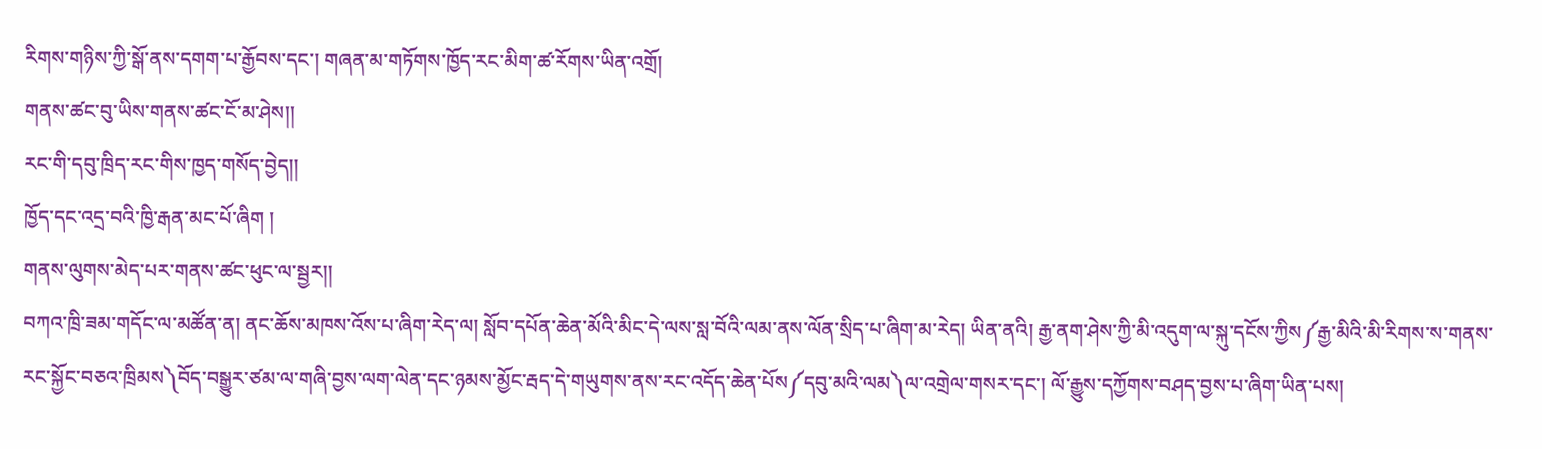རིགས་གཉིས་ཀྱི་སྒོ་ནས་དགག་པ་རྒྱོབས་དང་། གཞན་མ་གཏོགས་ཁྱོད་རང་མིག་ཚ་རོགས་ཡིན་འགྲོ།
གནས་ཚང་བུ་ཡིས་གནས་ཚང་ངོ་མ་ཤེས།།
རང་གི་དབུ་ཁྲིད་རང་གིས་ཁྱད་གསོད་བྱེད།།
ཁྱོད་དང་འདྲ་བའི་ཁྱི་རྒན་མང་པོ་ཞིག །
གནས་ལུགས་མེད་པར་གནས་ཚང་ཕུང་ལ་སྦྱར།།
བཀའ་ཁྲི་ཟམ་གདོང་ལ་མཚོན་ན། ནང་ཆོས་མཁས་འོས་པ་ཞིག་རེད་ལ། སློབ་དཔོན་ཆེན་མོའི་མིང་དེ་ལས་སླ་བོའི་ལམ་ནས་ལོན་སྲིད་པ་ཞིག་མ་རེད། ཡིན་ནའི། རྒྱ་ནག་ཤེས་ཀྱི་མི་འདུག་ལ་སྐུ་དངོས་ཀྱིས༼རྒྱ་མིའི་མི་རིགས་ས་གནས་རང་སྐྱོང་བཅའ་ཁྲིམས༽བོད་བསྒྱུར་ཙམ་ལ་གཞི་བྱས་ལག་ལེན་དང་ཉམས་མྱོང་རྦད་དེ་གཡུགས་ནས་རང་འདོད་ཆེན་པོས༼དབུ་མའི་ལམ༽ལ་འགྲེལ་གསར་དང་། ལོ་རྒྱུས་དཀྱོགས་བཤད་བྱས་པ་ཞིག་ཡིན་པས།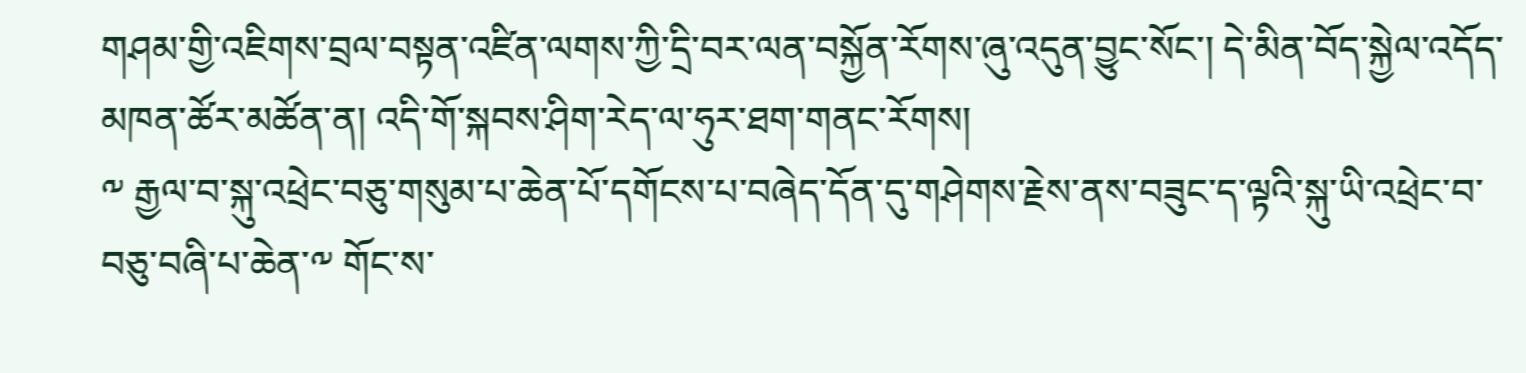གཤམ་གྱི་འཇིགས་བྲལ་བསྟན་འཛིན་ལགས་ཀྱི་དྲི་བར་ལན་བསྐྱོན་རོགས་ཞུ་འདུན་བྱུང་སོང་། དེ་མིན་བོད་སྐྱེལ་འདོད་མཁན་ཚོར་མཚོན་ན། འདི་གོ་སྐབས་ཤིག་རེད་ལ་ཧུར་ཐག་གནང་རོགས།
༸ རྒྱལ་བ་སྐུ་འཕྲེང་བཅུ་གསུམ་པ་ཆེན་པོ་དགོངས་པ་བཞེད་དོན་དུ་གཤེགས་རྗེས་ནས་བཟུང་ད་ལྟའི་སྐུ་ཡི་འཕྲེང་བ་བཅུ་བཞི་པ་ཆེན་༸ གོང་ས་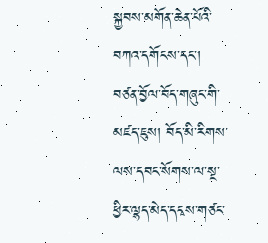སྐྱབས་མགོན་ཆེན་པོའི་བཀའ་དགོངས་དང་། བཙན་བྱོལ་བོད་གཞུང་གི་མཛད་ཇུས། བོད་མི་རིགས་ལས་དབང་སོགས་ལ་སྔ་ཕྱིར་ལྷད་མེད་དངྭས་གཙང་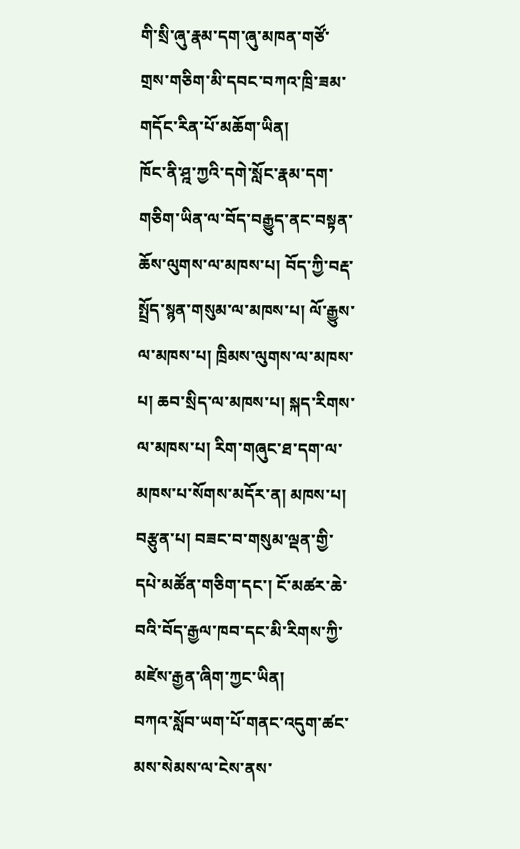གི་སྲི་ཞུ་རྣམ་དག་ཞུ་མཁན་གཙོ་གྲས་གཅིག་མི་དབང་བཀའ་ཁྲི་ཟམ་གདོང་རིན་པོ་མཆོག་ཡིན།
ཁོང་ནི་ཤྰ་ཀྱའི་དགེ་སློང་རྣམ་དག་གཅིག་ཡིན་ལ་བོད་བརྒྱུད་ནང་བསྟན་ཆོས་ལུགས་ལ་མཁས་པ། བོད་ཀྱི་བརྡ་སྤྲོད་སྙན་གསུམ་ལ་མཁས་པ། ལོ་རྒྱུས་ལ་མཁས་པ། ཁྲིམས་ལུགས་ལ་མཁས་པ། ཆབ་སྲིད་ལ་མཁས་པ། སྐད་རིགས་ལ་མཁས་པ། རིག་གཞུང་ཐ་དག་ལ་མཁས་པ་སོགས་མདོར་ན། མཁས་པ། བརྩུན་པ། བཟང་བ་གསུམ་ལྡན་གྱི་དཔེ་མཚོན་གཅིག་དང་། ངོ་མཚར་ཆེ་བའི་བོད་རྒྱལ་ཁབ་དང་མི་རིགས་ཀྱི་མཛེས་རྒྱན་ཞིག་ཀྱང་ཡིན།
བཀའ་སློབ་ཡག་པོ་གནང་འདུག་ཚང་མས་སེམས་ལ་ངེས་ནས་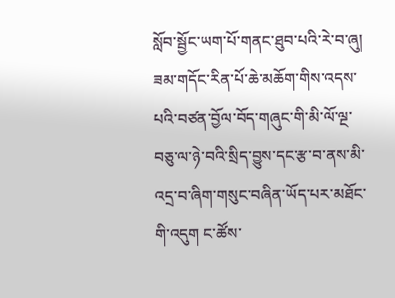སློབ་སྦྱོང་ཡག་པོ་གནང་ཐུབ་པའི་རེ་བ་ཞུ།
ཟམ་གདོང་རིན་པོ་ཆེ་མཆོག་གིས་འདས་པའི་བཙན་བྱོལ་བོད་གཞུང་གི་མི་ལོ་ལྔ་བཅུ་ལ་ཉེ་བའི་སྲིད་བྱུས་དང་རྩ་བ་ནས་མི་འདྲ་བ་ཞིག་གསུང་བཞིན་ཡོད་པར་མཐོང་གི་འདུག ང་ཚོས་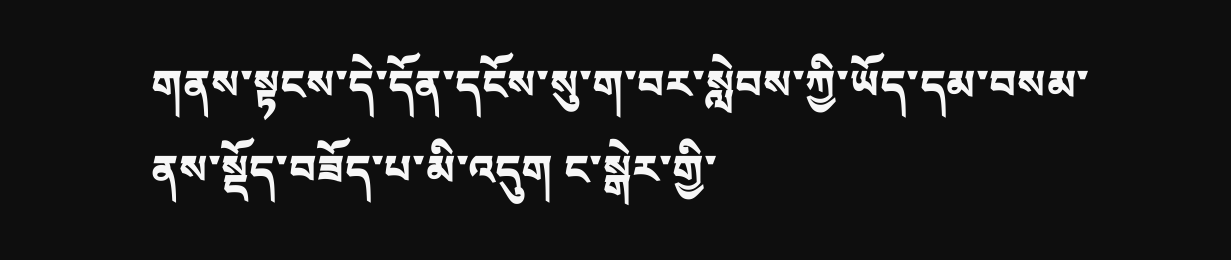གནས་སྟངས་དེ་དོན་དངོས་སུ་ག་བར་སླེབས་ཀྱི་ཡོད་དམ་བསམ་ནས་སྡོད་བཟོད་པ་མི་འདུག ང་སྒེར་གྱི་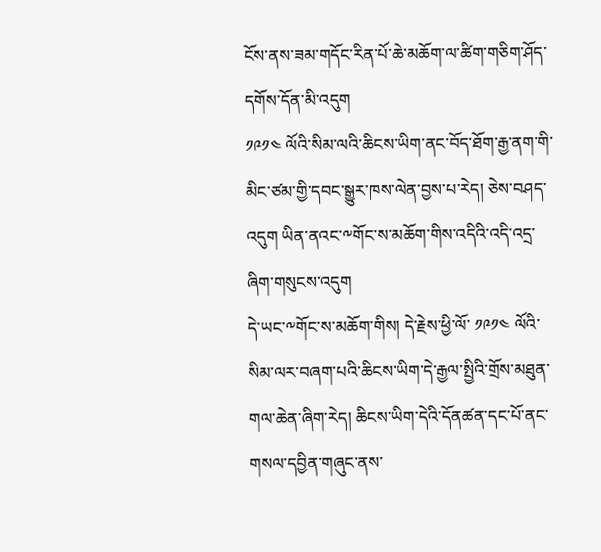ངོས་ནས་ཟམ་གདོང་རིན་པོ་ཆེ་མཆོག་ལ་ཚིག་གཅིག་ཤོད་དགོས་དོན་མི་འདུག
༡༩༡༤ ལོའི་སིམ་ལའི་ཆིངས་ཡིག་ནང་བོད་ཐོག་རྒྱ་ནག་གི་མིང་ཙམ་གྱི་དབང་སྒྱུར་ཁས་ལེན་བྱས་པ་རེད། ཅེས་བཤད་འདུག ཡིན་ནའང་༸གོང་ས་མཆོག་གིས་འདིའི་འདི་འདྲ་ཞིག་གསུངས་འདུག
དེ་ཡང་༸གོང་ས་མཆོག་གིས། དེ་རྗེས་ཕྱི་ལོ་ ༡༩༡༤ ལོའི་སིམ་ལར་བཞག་པའི་ཆིངས་ཡིག་དེ་རྒྱལ་སྤྱིའི་གྲོས་མཐུན་གལ་ཆེན་ཞིག་རེད། ཆིངས་ཡིག་དེའི་དོནཚན་དང་པོ་ནང་གསལ་དབྱིན་གཞུང་ནས་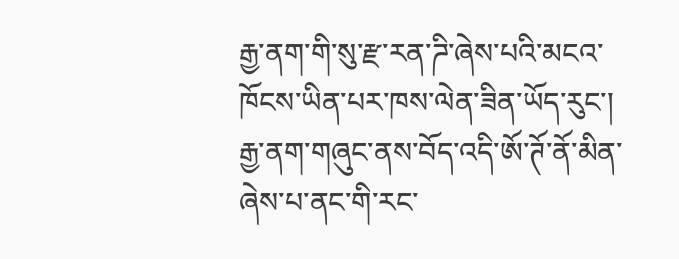རྒྱ་ནག་གི་སུ་རྫ་རན་ཌི་ཞེས་པའི་མངའ་ཁོངས་ཡིན་པར་ཁས་ལེན་ཟིན་ཡོད་རུང་། རྒྱ་ནག་གཞུང་ནས་བོད་འདི་ཨོ་ཊོ་ནོ་མིན་ཞེས་པ་ནང་གི་རང་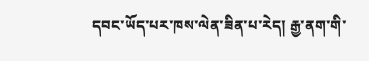དབང་ཡོད་པར་ཁས་ལེན་ཟིན་པ་རེད། རྒྱ་ནག་གི་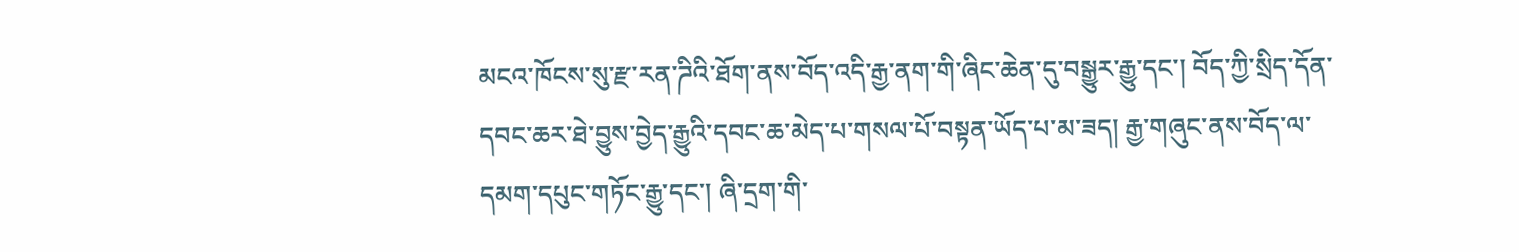མངའ་ཁོངས་སུ་རྫ་རན་ཌིའི་ཐོག་ནས་བོད་འདི་རྒྱ་ནག་གི་ཞིང་ཆེན་དུ་བསྒྱུར་རྒྱུ་དང་། བོད་ཀྱི་སྲིད་དོན་དབང་ཆར་ཐེ་བྱུས་བྱེད་རྒྱུའི་དབང་ཆ་མེད་པ་གསལ་པོ་བསྟན་ཡོད་པ་མ་ཟད། རྒྱ་གཞུང་ནས་བོད་ལ་དམག་དཔུང་གཏོང་རྒྱུ་དང་། ཞི་དྲག་གི་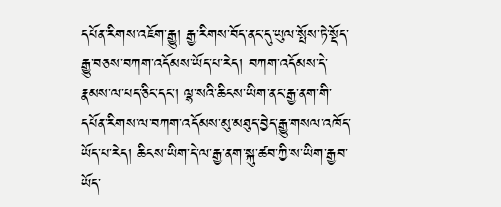དཔོན་རིགས་འཇོག་རྒྱུ། རྒྱ་རིགས་བོད་ནང་དུ་ཡུལ་སྤོས་ཏེ་སྡོད་རྒྱུ་བཅས་བཀག་འདོམས་ཡོད་པ་རེད། བཀག་འདོམས་དེ་རྣམས་ལ་པད་ཅིང་དང་། ལྷ་སའི་ཆིངས་ཡིག་ནང་རྒྱ་ནག་གི་དཔོན་རིགས་ལ་བཀག་འདོམས་མུ་མཐུད་བྱེད་རྒྱུ་གསལ་འཁོད་ཡོད་པ་རེད། ཆིངས་ཡིག་དེ་ལ་རྒྱ་ནག་སྐུ་ཚབ་ཀྱི་ས་ཡིག་རྒྱབ་ཡོད་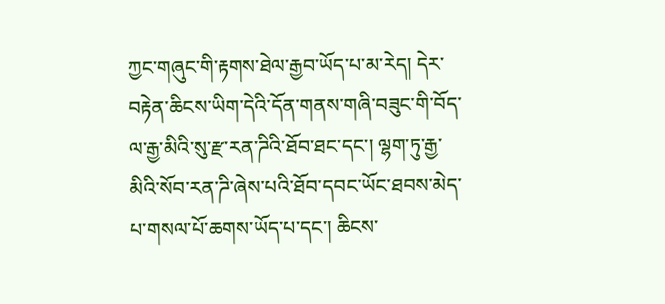ཀྱང་གཞུང་གི་རྟགས་ཐེལ་རྒྱབ་ཡོད་པ་མ་རེད། དེར་བརྟེན་ཆིངས་ཡིག་དེའི་དོན་གནས་གཞི་བཟུང་གི་བོད་ལ་རྒྱ་མིའི་སུ་རྫ་རན་ཌིའི་ཐོབ་ཐང་དང་། ལྷག་ཏུ་རྒྱ་མིའི་སོབ་རན་ཌི་ཞེས་པའི་ཐོབ་དབང་ཡོང་ཐབས་མེད་པ་གསལ་པོ་ཆགས་ཡོད་པ་དང་། ཆིངས་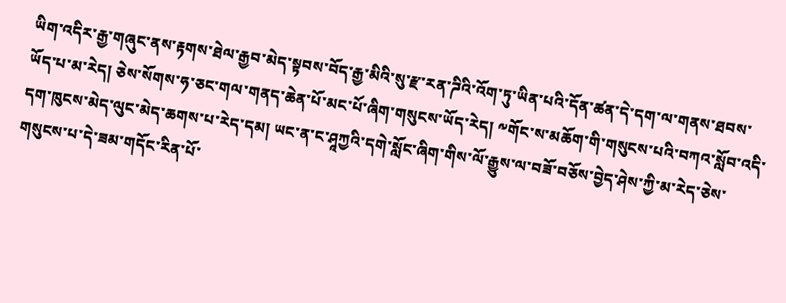ཡིག་འདིར་རྒྱ་གཞུང་ནས་རྟགས་ཐེལ་རྒྱབ་མེད་སྟབས་བོད་རྒྱ་མིའི་སུ་རྫ་རན་ཌིའི་འོག་ཏུ་ཡིན་པའི་དོན་ཚན་དེ་དག་ལ་གནས་ཐབས་ཡོད་པ་མ་རེད། ཅེས་སོགས་ཧ་ཅང་གལ་གནད་ཆེན་པོ་མང་པོ་ཞིག་གསུངས་ཡོད་རེད། ༸གོང་ས་མཆོག་གི་གསུངས་པའི་བཀའ་སློབ་འདི་དག་ཁུངས་མེད་ལུང་མེད་ཆགས་པ་རེད་དམ། ཡང་ན་ང་ཤཱཀྱའི་དགེ་སློང་ཞིག་གིས་ལོ་རྒྱུས་ལ་བཟོ་བཅོས་བྱེད་ཤེས་ཀྱི་མ་རེད་ཅེས་གསུངས་པ་དེ་ཟམ་གདོང་རིན་པོ་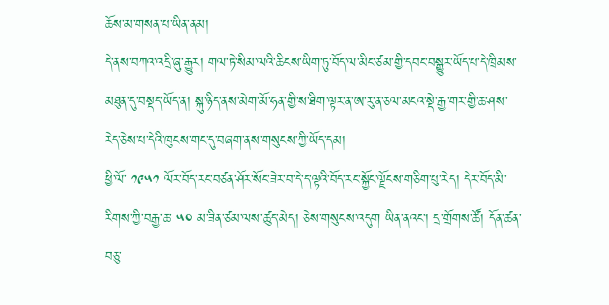ཆོས་མ་གསན་པ་ཡིན་ནམ།
དེ་ནས་བཀའ་འདྲི་ཞུ་རྒྱུར། གལ་ཏེ་སིམ་ལའི་ཆིངས་ཡིག་ཏུ་བོད་ལ་མིང་ཙམ་གྱི་དབང་བསྒྱུར་ཡོད་པ་དེ་ཁྲིམས་མཐུན་དུ་བསྡད་ཡོད་ན། སྐུ་ཉིད་ནས་མེག་མོ་ཧན་གྱི་ས་ཐིག་ལྟར་ན་ཨ་རུ་ན་ཅལ་མངའ་སྡེ་རྒྱ་གར་གྱི་ཆ་ཤས་རེད་ཅེས་པ་དེའི་ཁུངས་གང་དུ་བཞག་ནས་གསུངས་ཀྱི་ཡོད་དམ།
ཕྱི་ལོ་ ༡༩༥༡ ལོར་བོད་རང་བཙན་ཤོར་སོང་ཟེར་བ་དེ་ད་ལྟའི་བོད་རང་སྐྱོང་ལྗོངས་གཅིག་པུ་རེད། དེར་བོད་མི་རིགས་ཀྱི་བརྒྱ་ཆ་ ༥༠ མ་ཟིན་ཙམ་ལས་ཚུད་མེད། ཅེས་གསུངས་འདུག ཡིན་ནའང་། དྲ་གྲོགས་ཚོ། དོན་ཚན་བཅུ་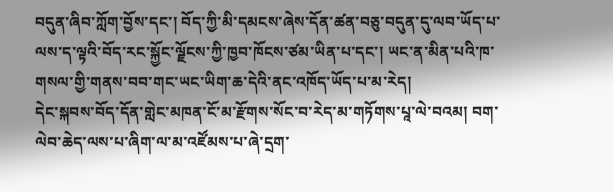བདུན་ཞིབ་ཀློག་བྱོས་དང་། བོད་ཀྱི་མི་དམངས་ཞེས་དོན་ཚན་བཅུ་བདུན་དུ་ལབ་ཡོད་པ་ལས་ད་ལྟའི་བོད་རང་སྐྱོང་ལྗོངས་ཀྱི་ཁྱབ་ཁོངས་ཙམ་ཡིན་པ་དང་། ཡང་ན་མིན་པའི་ཁ་གསལ་གྱི་གནས་བབ་གང་ཡང་ཡིག་ཆ་དེའི་ནང་འཁོད་ཡོད་པ་མ་རེད།
དེང་སྐབས་བོད་དོན་གླེང་མཁན་ངོ་མ་རྫོགས་སོང་བ་རེད་མ་གཏོགས་པཱ་ལེ་བའམ། བག་ལེབ་ཆེད་ལས་པ་ཞིག་ལ་མ་འཛོམས་པ་ཞེ་དྲག་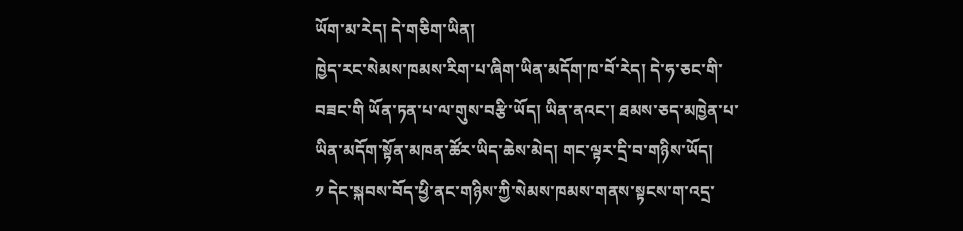ཡོག་མ་རེད། དེ་གཅིག་ཡིན།
ཁྱེད་རང་སེམས་ཁམས་རིག་པ་ཞིག་ཡིན་མདོག་ཁ་བོ་རེད། དེ་ཧ་ཅང་གི་བཟང་གི ཡོན་ཏན་པ་ལ་གུས་བརྩི་ཡོད། ཡིན་ནའང་། ཐམས་ཅད་མཁྱེན་པ་ཡིན་མདོག་སྟོན་མཁན་ཚོར་ཡིད་ཆེས་མེད། གང་ལྟར་དྲི་བ་གཉིས་ཡོད།
༡ དེང་སྐབས་བོད་ཕྱི་ནང་གཉིས་ཀྱི་སེམས་ཁམས་གནས་སྟངས་ག་འདྲ་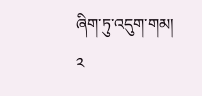ཞིག་ཏུ་འདུག་གམ།
༢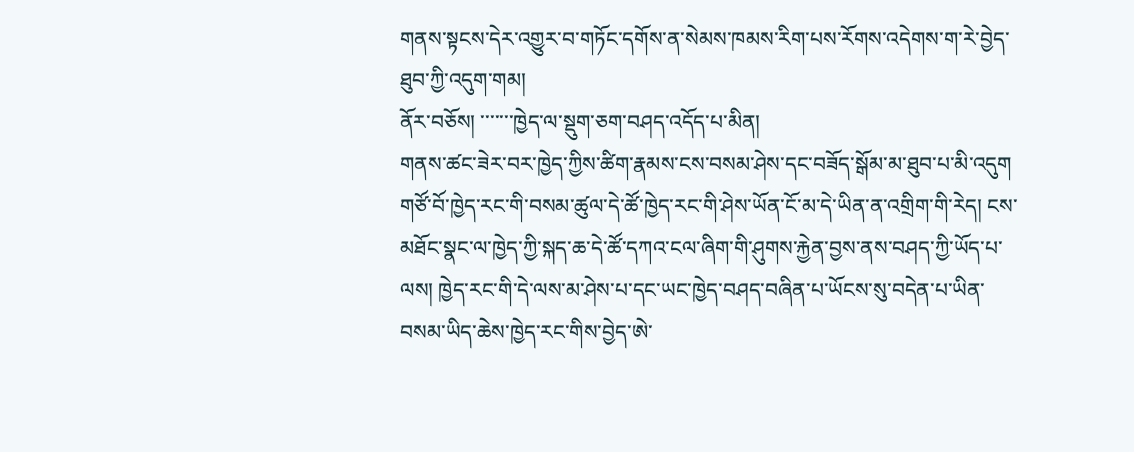གནས་སྟངས་དེར་འགྱུར་བ་གཏོང་དགོས་ན་སེམས་ཁམས་རིག་པས་རོགས་འདེགས་ག་རེ་བྱེད་ཐུབ་ཀྱི་འདུག་གམ།
ནོར་བཅོས། ་་་་་་་ཁྱེད་ལ་སྡུག་ཅག་བཤད་འདོད་པ་མིན།
གནས་ཚང་ཟེར་བར་ཁྱེད་ཀྱིས་ཚིག་རྣམས་ངས་བསམ་ཤེས་དང་བཟོད་སྒོམ་མ་ཐུབ་པ་མི་འདུག གཙོ་བོ་ཁྱེད་རང་གི་བསམ་ཚུལ་དེ་ཚོ་ཁྱེད་རང་གི་ཤེས་ཡོན་ངོ་མ་དེ་ཡིན་ན་འགྲིག་གི་རེད། ངས་མཐོང་སྣང་ལ་ཁྱེད་ཀྱི་སྐད་ཆ་དེ་ཚོ་དཀའ་ངལ་ཞིག་གི་ཤུགས་རྐྱེན་བྱས་ནས་བཤད་ཀྱི་ཡོད་པ་ལས། ཁྱེད་རང་གི་དེ་ལས་མ་ཤེས་པ་དང་ཡང་ཁྱེད་བཤད་བཞིན་པ་ཡོངས་སུ་བདེན་པ་ཡིན་བསམ་ཡིད་ཆེས་ཁྱེད་རང་གིས་བྱེད་ཨེ་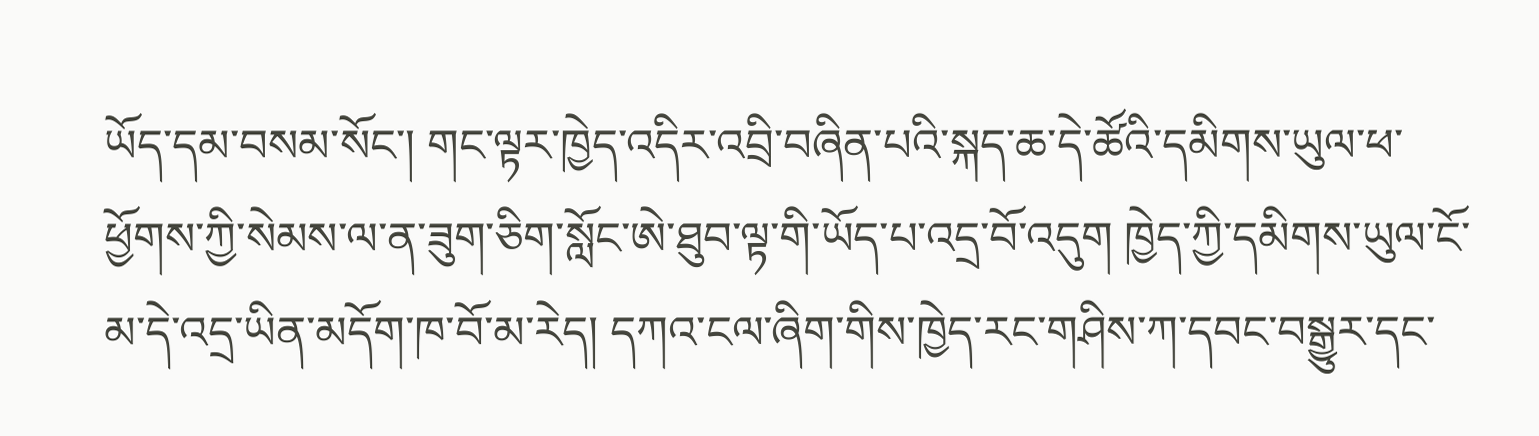ཡོད་དམ་བསམ་སོང་། གང་ལྟར་ཁྱེད་འདིར་འབྲི་བཞིན་པའི་སྐད་ཆ་དེ་ཚོའི་དམིགས་ཡུལ་ཕ་ཕྱོགས་ཀྱི་སེམས་ལ་ན་ཟུག་ཅིག་སློང་ཨེ་ཐུབ་ལྟ་གི་ཡོད་པ་འདྲ་བོ་འདུག ཁྱེད་ཀྱི་དམིགས་ཡུལ་ངོ་མ་དེ་འདྲ་ཡིན་མདོག་ཁ་བོ་མ་རེད། དཀའ་ངལ་ཞིག་གིས་ཁྱེད་རང་གཤིས་ཀ་དབང་བསྒྱུར་དང་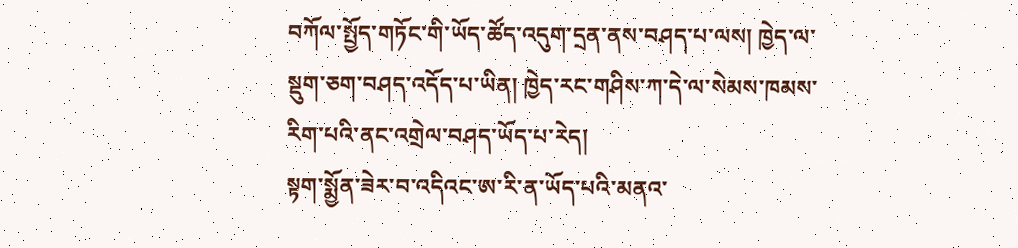བཀོལ་སྤྱོད་གཏོང་གི་ཡོད་ཚོད་འདུག་དྲན་ནས་བཤད་པ་ལས། ཁྱེད་ལ་སྡུག་ཅག་བཤད་འདོད་པ་ཡིན། ཁྱེད་རང་གཤིས་ཀ་དེ་ལ་སེམས་ཁམས་རིག་པའི་ནང་འགྲེལ་བཤད་ཡོད་པ་རེད།
སྟག་སྨྱོན་ཟེར་བ་འདིའང་ཨ་རི་ན་ཡོད་པའི་མནའ་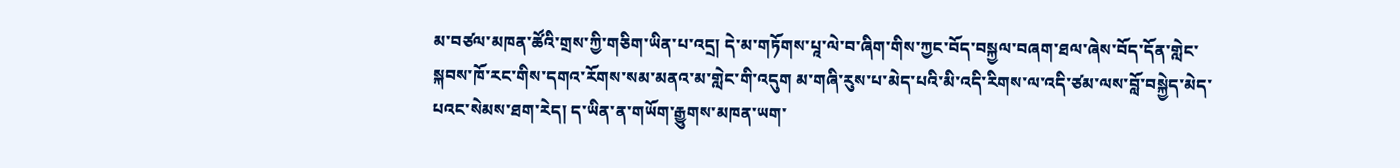མ་བཙལ་མཁན་ཚོའི་གྲས་ཀྱི་གཅིག་ཡིན་པ་འདྲ། དེ་མ་གཏོགས་པཱ་ལེ་བ་ཞིག་གིས་ཀྱང་བོད་བསྐྱལ་བཞག་ཐལ་ཞེས་བོད་དོན་གླེང་སྐབས་ཁོ་རང་གིས་དགའ་རོགས་སམ་མནའ་མ་གླེང་གི་འདུག མ་གཞི་རུས་པ་མེད་པའི་མི་འདི་རིགས་ལ་འདི་ཙམ་ལས་བློ་བསྐྱེད་མེད་པའང་སེམས་ཐག་རེད། ད་ཡིན་ན་གཡོག་རྒྱུགས་མཁན་ཡག་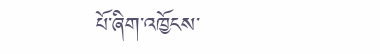པོ་ཞིག་འཁྱོངས་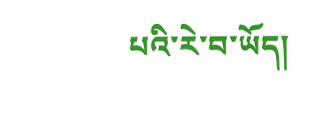པའི་རེ་བ་ཡོད།